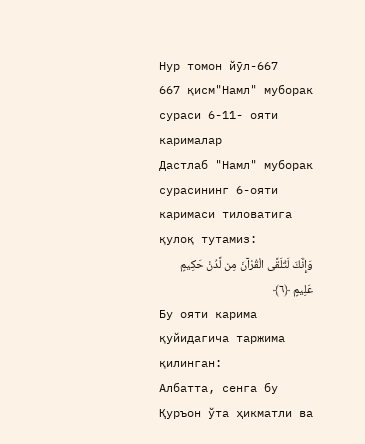Нур томон йӯл-667
667 қисм"Намл" муборак сураси 6-11- ояти карималар
Дастлаб "Намл" муборак сурасининг 6-ояти каримаси тиловатига қулоқ тутамиз:
وَإِنَّكَ لَتُلَقَّى الْقُرْآنَ مِن لَّدُنْ حَكِيمٍ عَلِيمٍ ﴿٦﴾
Бу ояти карима қуйидагича таржима қилинган:
Албатта, сенга бу Қуръон ўта ҳикматли ва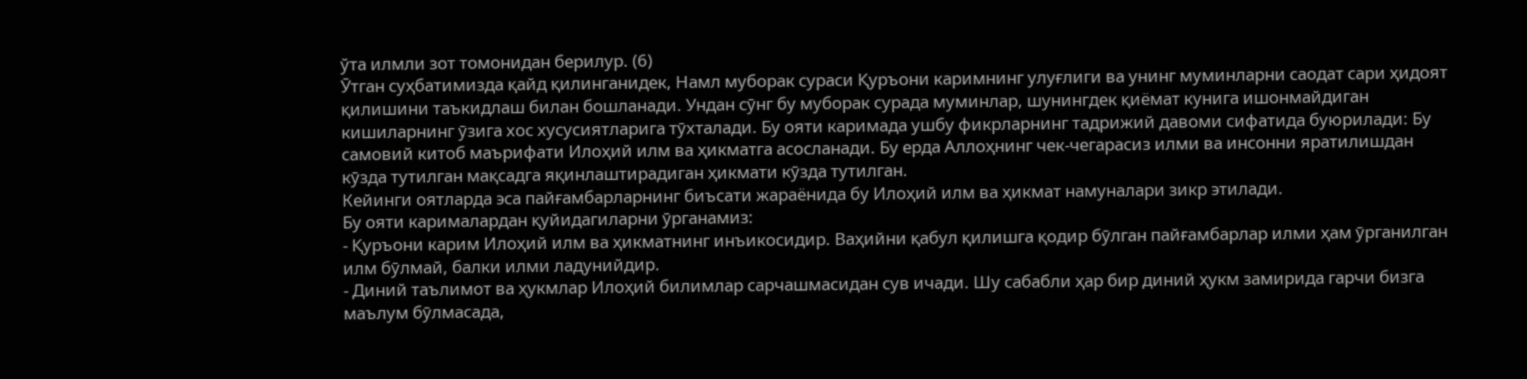ўта илмли зот томонидан берилур. (6)
Ӯтган суҳбатимизда қайд қилинганидек, Намл муборак сураси Қуръони каримнинг улуғлиги ва унинг муминларни саодат сари ҳидоят қилишини таъкидлаш билан бошланади. Ундан сӯнг бу муборак сурада муминлар, шунингдек қиёмат кунига ишонмайдиган кишиларнинг ӯзига хос хусусиятларига тӯхталади. Бу ояти каримада ушбу фикрларнинг тадрижий давоми сифатида буюрилади: Бу самовий китоб маърифати Илоҳий илм ва ҳикматга асосланади. Бу ерда Аллоҳнинг чек-чегарасиз илми ва инсонни яратилишдан кӯзда тутилган мақсадга яқинлаштирадиган ҳикмати кӯзда тутилган.
Кейинги оятларда эса пайғамбарларнинг биъсати жараёнида бу Илоҳий илм ва ҳикмат намуналари зикр этилади.
Бу ояти карималардан қуйидагиларни ӯрганамиз:
- Қуръони карим Илоҳий илм ва ҳикматнинг инъикосидир. Ваҳийни қабул қилишга қодир бӯлган пайғамбарлар илми ҳам ӯрганилган илм бӯлмай, балки илми ладунийдир.
- Диний таълимот ва ҳукмлар Илоҳий билимлар сарчашмасидан сув ичади. Шу сабабли ҳар бир диний ҳукм замирида гарчи бизга маълум бӯлмасада,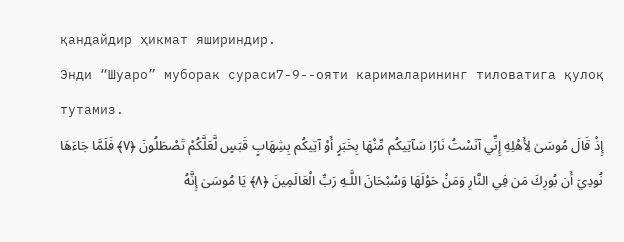қандайдир ҳикмат яшириндир.
Энди “Шуаро” муборак сураси7-9--ояти карималарининг тиловатига қулоқ тутамиз.
إِذْ قَالَ مُوسَىٰ لِأَهْلِهِ إِنِّي آنَسْتُ نَارًا سَآتِيكُم مِّنْهَا بِخَبَرٍ أَوْ آتِيكُم بِشِهَابٍ قَبَسٍ لَّعَلَّكُمْ تَصْطَلُونَ ﴿٧﴾ فَلَمَّا جَاءَهَا نُودِيَ أَن بُورِكَ مَن فِي النَّارِ وَمَنْ حَوْلَهَا وَسُبْحَانَ اللَّـهِ رَبِّ الْعَالَمِينَ ﴿٨﴾ يَا مُوسَىٰ إِنَّهُ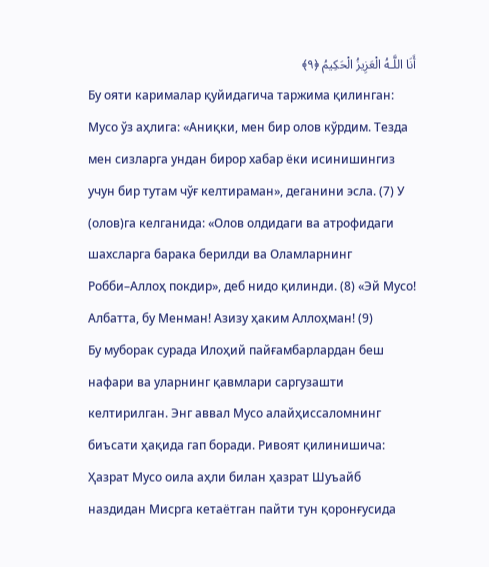أَنَا اللَّـهُ الْعَزِيزُ الْحَكِيمُ ﴿٩﴾
Бу ояти карималар қуйидагича таржима қилинган:
Мусо ўз аҳлига: «Аниқки, мен бир олов кўрдим. Тезда мен сизларга ундан бирор хабар ёки исинишингиз учун бир тутам чўғ келтираман», деганини эсла. (7) У (олов)га келганида: «Олов олдидаги ва атрофидаги шахсларга барака берилди ва Оламларнинг Робби–Аллоҳ покдир», деб нидо қилинди. (8) «Эй Мусо! Албатта, бу Менман! Азизу ҳаким Аллоҳман! (9)
Бу муборак сурада Илоҳий пайғамбарлардан беш нафари ва уларнинг қавмлари саргузашти келтирилган. Энг аввал Мусо алайҳиссаломнинг биъсати ҳақида гап боради. Ривоят қилинишича: Ҳазрат Мусо оила аҳли билан ҳазрат Шуъайб наздидан Мисрга кетаётган пайти тун қоронғусида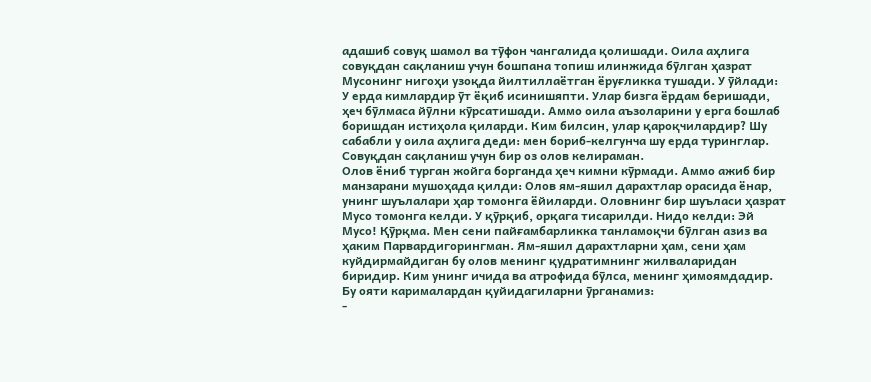адашиб совуқ шамол ва тӯфон чангалида қолишади. Оила аҳлига совуқдан сақланиш учун бошпана топиш илинжида бӯлган ҳазрат Мусонинг нигоҳи узоқда йилтиллаётган ёруғликка тушади. У ӯйлади: У ерда кимлардир ӯт ёқиб исинишяпти. Улар бизга ёрдам беришади, ҳеч бӯлмаса йӯлни кӯрсатишади. Аммо оила аъзоларини у ерга бошлаб боришдан истиҳола қиларди. Ким билсин, улар қароқчилардир? Шу сабабли у оила аҳлига деди: мен бориб-келгунча шу ерда туринглар. Совуқдан сақланиш учун бир оз олов келираман.
Олов ёниб турган жойга борганда ҳеч кимни кӯрмади. Аммо ажиб бир манзарани мушоҳада қилди: Олов ям-яшил дарахтлар орасида ёнар, унинг шуълалари ҳар томонга ёйиларди. Оловнинг бир шуъласи ҳазрат Мусо томонга келди. У қӯрқиб, орқага тисарилди. Нидо келди: Эй Мусо! Қӯрқма. Мен сени пайғамбарликка танламоқчи бӯлган азиз ва ҳаким Парвардигорингман. Ям-яшил дарахтларни ҳам, сени ҳам куйдирмайдиган бу олов менинг қудратимнинг жилваларидан биридир. Ким унинг ичида ва атрофида бӯлса, менинг ҳимоямдадир.
Бу ояти карималардан қуйидагиларни ӯрганамиз:
-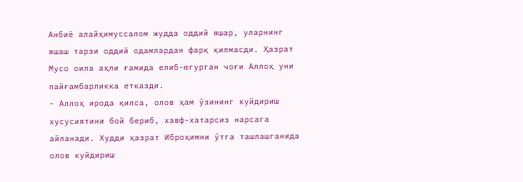Анбиё алайҳимуссалом жудда оддий яшар, уларнинг яшаш тарзи оддий одамлардан фарқ қилмасди. Ҳазрат Мусо оила аҳли ғамида елиб-югурган чоғи Аллоҳ уни пайғамбарликка етказди.
- Аллоҳ ирода қилса, олов ҳам ӯзининг куйдириш хусусиятини бой бериб, хавф-хатарсиз нарсага айланади. Худди ҳазрат Иброҳимни ӯтга ташлашганида олов куйдириш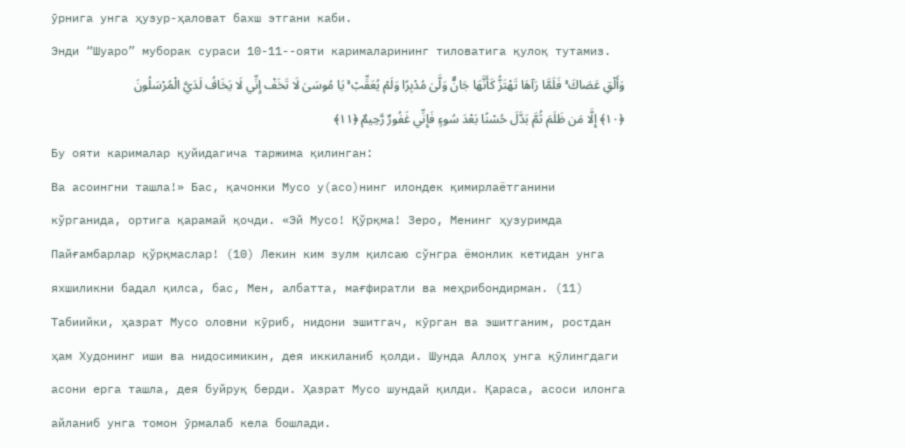ӯрнига унга ҳузур-ҳаловат бахш этгани каби.
Энди “Шуаро” муборак сураси 10-11--ояти карималарининг тиловатига қулоқ тутамиз.
وَأَلْقِ عَصَاكَ ۚ فَلَمَّا رَآهَا تَهْتَزُّ كَأَنَّهَا جَانٌّ وَلَّىٰ مُدْبِرًا وَلَمْ يُعَقِّبْ ۚ يَا مُوسَىٰ لَا تَخَفْ إِنِّي لَا يَخَافُ لَدَيَّ الْمُرْسَلُونَ ﴿١٠﴾ إِلَّا مَن ظَلَمَ ثُمَّ بَدَّلَ حُسْنًا بَعْدَ سُوءٍ فَإِنِّي غَفُورٌ رَّحِيمٌ ﴿١١﴾
Бу ояти карималар қуйидагича таржима қилинган:
Ва асоингни ташла!» Бас, қачонки Мусо у(асо)нинг илондек қимирлаётганини кўрганида, ортига қарамай қочди. «Эй Мусо! Қўрқма! Зеро, Менинг ҳузуримда Пайғамбарлар қўрқмаслар! (10) Лекин ким зулм қилсаю сўнгра ёмонлик кетидан унга яхшиликни бадал қилса, бас, Мен, албатта, мағфиратли ва меҳрибондирман. (11)
Табиийки, ҳазрат Мусо оловни кӯриб, нидони эшитгач, кӯрган ва эшитганим, ростдан ҳам Худонинг иши ва нидосимикин, дея иккиланиб қолди. Шунда Аллоҳ унга қӯлингдаги асони ерга ташла, дея буйруқ берди. Ҳазрат Мусо шундай қилди. Қараса, асоси илонга айланиб унга томон ӯрмалаб кела бошлади.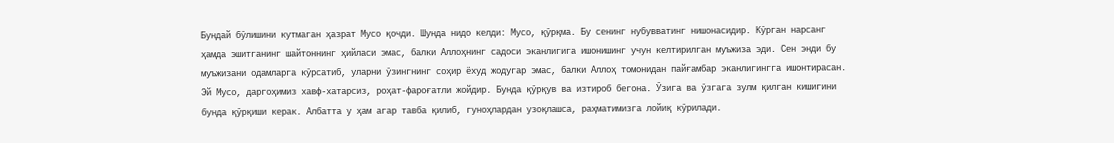Бундай бӯлишини кутмаган ҳазрат Мусо қочди. Шунда нидо келди: Мусо, қӯрқма. Бу сенинг нубувватинг нишонасидир. Кӯрган нарсанг ҳамда эшитганинг шайтоннинг ҳийласи эмас, балки Аллоҳнинг садоси эканлигига ишонишинг учун келтирилган муъжиза эди. Сен энди бу муъжизани одамларга кӯрсатиб, уларни ӯзингнинг соҳир ёхуд жодугар эмас, балки Аллоҳ томонидан пайғамбар эканлигингга ишонтирасан.
Эй Мусо, даргоҳимиз хавф-хатарсиз, роҳат-фароғатли жойдир. Бунда қӯрқув ва изтироб бегона. Ӯзига ва ӯзгага зулм қилган кишигини бунда қӯрқиши керак. Албатта у ҳам агар тавба қилиб, гуноҳлардан узоқлашса, раҳматимизга лойиқ кӯрилади.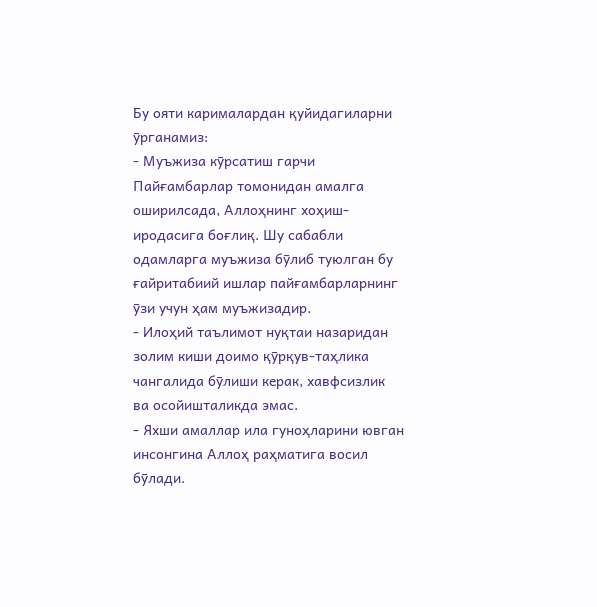Бу ояти карималардан қуйидагиларни ӯрганамиз:
- Муъжиза кӯрсатиш гарчи Пайғамбарлар томонидан амалга оширилсада, Аллоҳнинг хоҳиш-иродасига боғлиқ. Шу сабабли одамларга муъжиза бӯлиб туюлган бу ғайритабиий ишлар пайғамбарларнинг ӯзи учун ҳам муъжизадир.
- Илоҳий таълимот нуқтаи назаридан золим киши доимо қӯрқув-таҳлика чангалида бӯлиши керак, хавфсизлик ва осойишталикда эмас.
- Яхши амаллар ила гуноҳларини ювган инсонгина Аллоҳ раҳматига восил бӯлади.